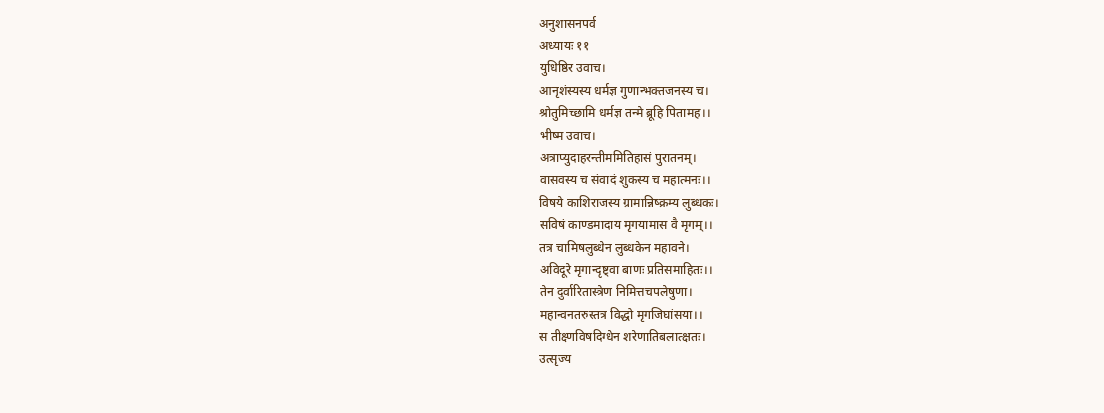अनुशासनपर्व
अध्यायः ११
युधिष्ठिर उवाच।
आनृशंस्यस्य धर्मज्ञ गुणान्भक्तजनस्य च।
श्रोतुमिच्छामि धर्मज्ञ तन्मे ब्रूहि पितामह।।
भीष्म उवाच।
अत्राप्युदाहरन्तीममितिहासं पुरातनम्।
वासवस्य च संवादं शुकस्य च महात्मनः।।
विषये काशिराजस्य ग्रामान्निष्क्रम्य लुब्धकः।
सविषं काण्डमादाय मृगयामास वै मृगम्।।
तत्र चामिषलुब्धेन लुब्धकेन महावने।
अविदूरे मृगान्दृष्ट्वा बाणः प्रतिसमाहितः।।
तेन दुर्वारितास्त्रेण निमित्तचपलेषुणा।
महान्वनतरुस्तत्र विद्धो मृगजिघांसया।।
स तीक्ष्णविषदिग्धेन शरेणातिबलात्क्षतः।
उत्सृज्य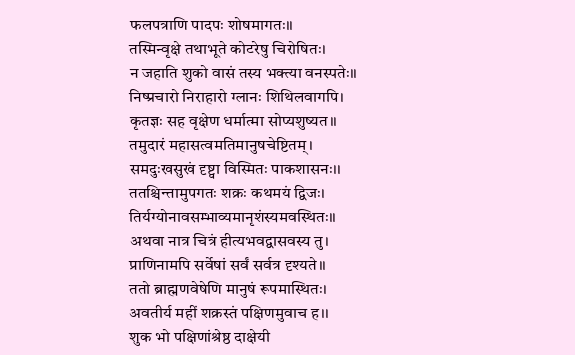फलपत्राणि पादपः शोषमागतः।।
तस्मिन्वृक्षे तथाभूते कोटरेषु चिरोषितः।
न जहाति शुको वासं तस्य भक्त्या वनस्पतेः।।
निष्प्रचारो निराहारो ग्लानः शिथिलवागपि।
कृतज्ञः सह वृक्षेण धर्मात्मा सोप्यशुष्यत।।
तमुदारं महासत्वमतिमानुषचेष्टितम्।
समदुःखसुखं दृष्ट्वा विस्मितः पाकशासनः।।
ततश्चिन्तामुपगतः शक्रः कथमयं द्विजः।
तिर्यग्योनावसम्भाव्यमानृशंस्यमवस्थितः।।
अथवा नात्र चित्रं हीत्यभवद्वासवस्य तु।
प्राणिनामपि सर्वेषां सर्वं सर्वत्र दृश्यते।।
ततो ब्राह्मणवेषेणि मानुषं रूपमास्थितः।
अवतीर्य महीं शक्रस्तं पक्षिणमुवाच ह।।
शुक भो पक्षिणांश्रेष्ठ दाक्षेयी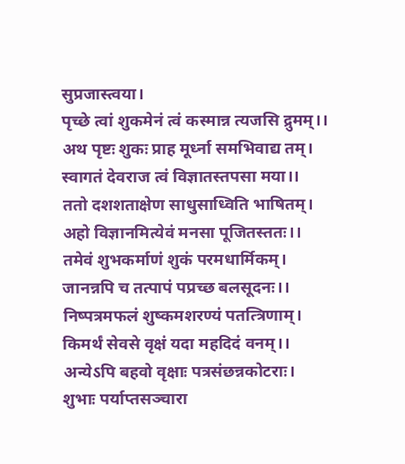सुप्रजास्त्वया।
पृच्छे त्वां शुकमेनं त्वं कस्मान्न त्यजसि द्रुमम्।।
अथ पृष्टः शुकः प्राह मूर्ध्ना समभिवाद्य तम्।
स्वागतं देवराज त्वं विज्ञातस्तपसा मया।।
ततो दशशताक्षेण साधुसाध्विति भाषितम्।
अहो विज्ञानमित्येवं मनसा पूजितस्ततः।।
तमेवं शुभकर्माणं शुकं परमधार्मिकम्।
जानन्नपि च तत्पापं पप्रच्छ बलसूदनः।।
निष्पत्रमफलं शुष्कमशरण्यं पतत्त्रिणाम्।
किमर्थं सेवसे वृक्षं यदा महदिदं वनम्।।
अन्येऽपि बहवो वृक्षाः पत्रसंछन्नकोटराः।
शुभाः पर्याप्तसञ्चारा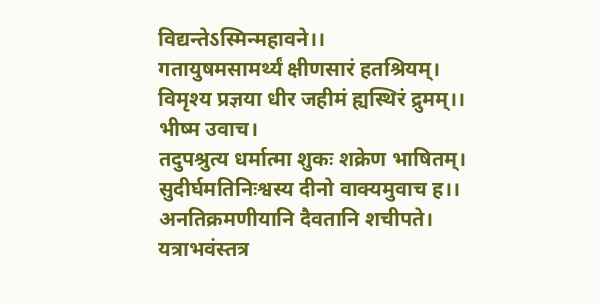विद्यन्तेऽस्मिन्महावने।।
गतायुषमसामर्थ्यं क्षीणसारं हतश्रियम्।
विमृश्य प्रज्ञया धीर जहीमं ह्यस्थिरं द्रुमम्।।
भीष्म उवाच।
तदुपश्रुत्य धर्मात्मा शुकः शक्रेण भाषितम्।
सुदीर्घमतिनिःश्वस्य दीनो वाक्यमुवाच ह।।
अनतिक्रमणीयानि दैवतानि शचीपते।
यत्राभवंस्तत्र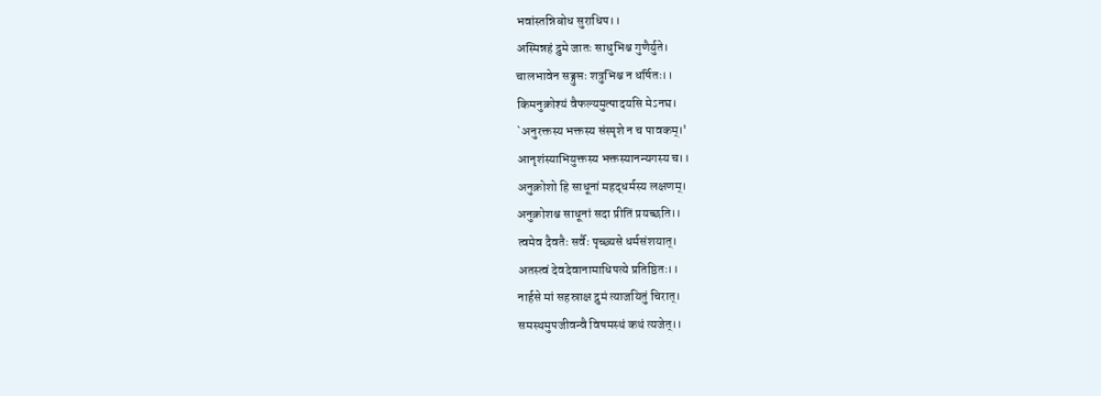भवांस्तन्निबोध सुराधिप।।
अस्मिन्नहं द्रुमे जातः साधुभिश्च गुणैर्युते।
चालभावेन सङ्गुप्तः शत्रुभिश्च न धर्षितः।।
किमनुक्रोश्यं वैफल्यमुत्पादयसि मेऽनघ।
`अनुरक्तस्य भक्तस्य संस्पृशे न च पावकम्।'
आनृशंस्याभियुक्तस्य भक्तस्यानन्यगस्य च।।
अनुक्रोशो हि साधूनां महद्धर्मस्य लक्षणम्।
अनुक्रोशश्च साधूनां सदा प्रीतिं प्रयच्छति।।
त्वमेव दैवतैः सर्वैः पृच्छ्यसे धर्मसंशयात्।
अतस्त्वं देवदेवानामाधिपत्ये प्रतिष्ठितः।।
नार्हसे मां सहस्राक्ष द्रुमं त्याजयितुं चिरात्।
समस्थमुपजीवन्वै विषमस्थं कथं त्यजेत्।।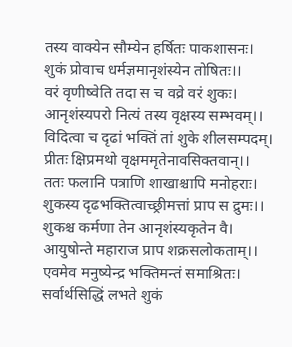तस्य वाक्येन सौम्येन हर्षितः पाकशासनः।
शुकं प्रोवाच धर्मज्ञमानृशंस्येन तोषितः।।
वरं वृणीष्वेति तदा स च वव्रे वरं शुकः।
आनृशंस्यपरो नित्यं तस्य वृक्षस्य सम्भवम्।।
विदित्वा च दृढां भक्तिं तां शुके शीलसम्पदम्।
प्रीतः क्षिप्रमथो वृक्षममृतेनावसिक्तवान्।।
ततः फलानि पत्राणि शाखाश्चापि मनोहराः।
शुकस्य दृढभक्तित्वाच्छ्रीमत्तां प्राप स द्रुमः।।
शुकश्च कर्मणा तेन आनृशंस्यकृतेन वै।
आयुषोन्ते महाराज प्राप शक्रसलोकताम्।।
एवमेव मनुष्येन्द्र भक्तिमन्तं समाश्रितः।
सर्वार्थसिद्धिं लभते शुकं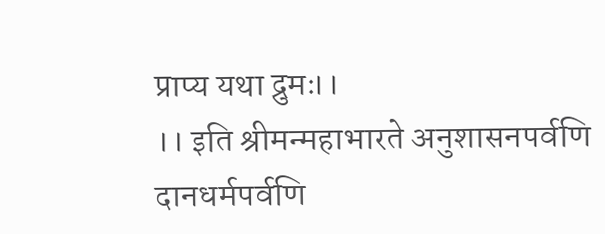प्राप्य यथा द्रुमः।।
।। इति श्रीमन्महाभारते अनुशासनपर्वणि
दानधर्मपर्वणि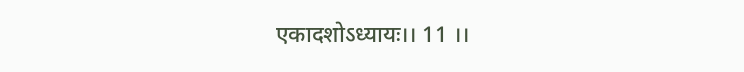एकादशोऽध्यायः।। 11 ।।